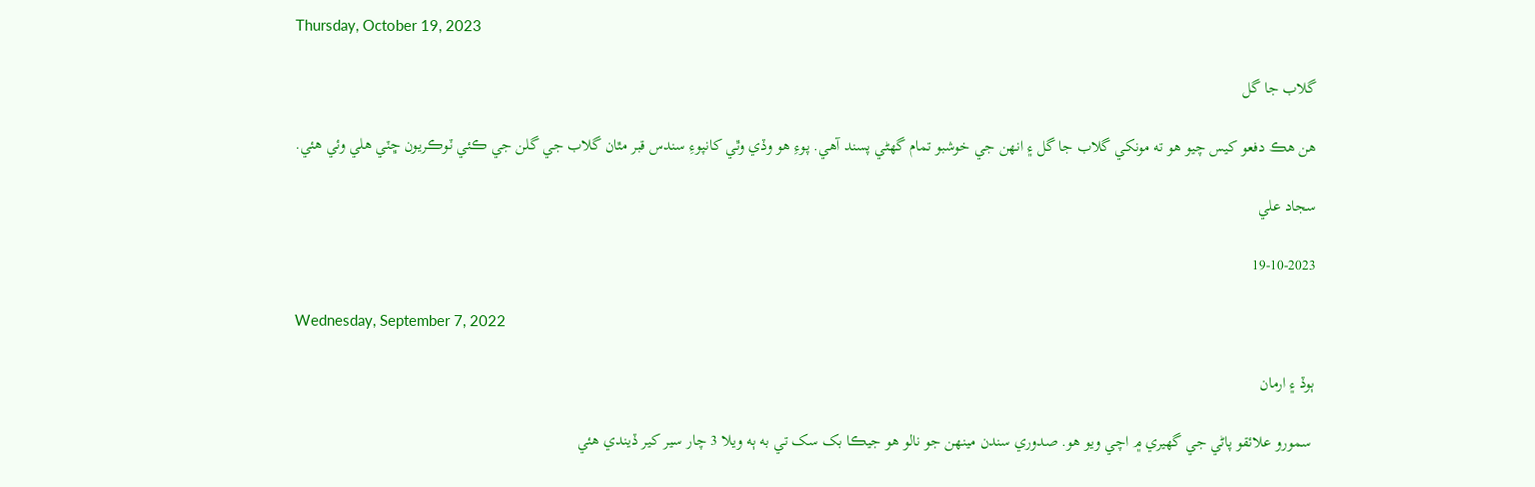Thursday, October 19, 2023

گلاب جا گل

هن هڪ دفعو کيس چيو هو ته مونکي گلاب جا گل ۽ انهن جي خوشبو تمام گهڻي پسند آهي. پوءِ هو وڏي وٿي کانپوءِ سندس قبر مٿان گلاب جي گلن جي ڪئي ٽوڪريون ڇٽي هلي وئي هئي.

سجاد علي

19-10-2023

Wednesday, September 7, 2022

ٻوڏ ۽ ارمان

 سمورو علائقو پاڻي جي گهيري ۾ اچي ويو هو. صدوري سندن مينهن جو نالو هو جيڪا بک سک تي به ٻه ويلا 3 چار سير کير ڏيندي هئي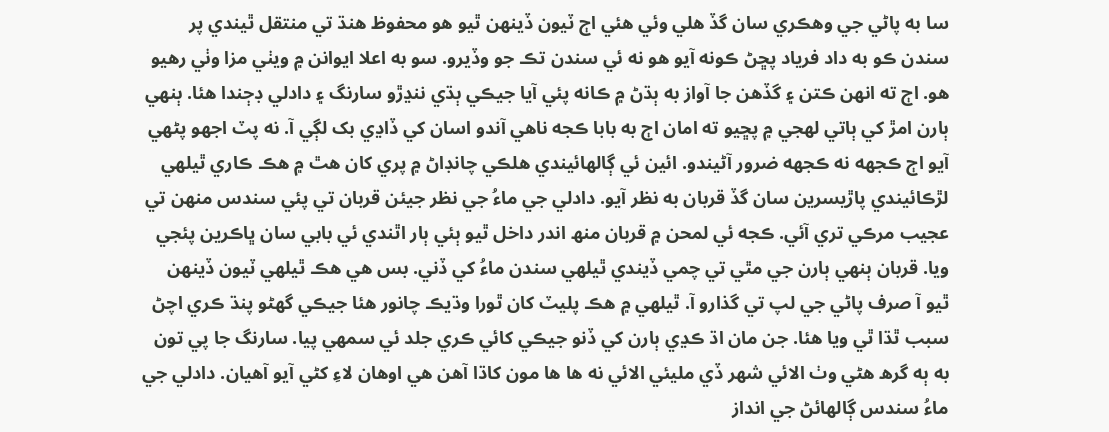سا به پاڻي جي وهڪري سان گڏ هلي وئي هئي اڄ ٽيون ڏينهن ٿيو هو محفوظ هنڌ تي منتقل ٿيندي پر سندن ڪو به داد فرياد پڇڻ ڪونه آيو هو نه ئي سندن تڪ جو وڏيرو. سو به اعلا ايوانن ۾ ويٺي مزا وٺي رهيو هو. اڄ ته انهن ڪتن ۽ گڏهن جا آواز به ٻڌڻ ۾ ڪانه پئي آيا جيڪي ٻڌي ننڍڙو سارنگ ۽ دادلي ڊڄندا هئا. ٻنهي ٻارن امڙ کي ٻاتي لهجي ۾ پڇيو ته امان اڄ به بابا ڪجه ناهي آندو اسان کي ڏاڍي بک لڳي آ. نه پٽ اجهو پڻهي آيو اڄ ڪجهه نه ڪجهه ضرور آڻيندو. ائين ئي ڳالهائيندي هلڪي چانڊاڻ ۾ پري کان هٿ ۾ هڪ ڪاري ٿيلهي لڙڪائيندي پاڙيسرين سان گڏ قربان به نظر آيو. دادلي جي ماءُ جي نظر جيئن قربان تي پئي سندس منهن تي عجيب مرڪي تري آئي. ڪجه ئي لمحن ۾ قربان منھ اندر داخل ٿيو ٻئي ٻار اٿندي ئي بابي سان ڀاڪرين پئجي ويا. قربان ٻنهي ٻارن جي مٿي تي چمي ڏيندي ٿيلهي سندن ماءُ کي ڏني. بس هي هڪ ٿيلهي ٽيون ڏينهن ٿيو آ صرف پاڻي جي لپ تي گذارو آ. ٿيلهي ۾ هڪ پليٽ کان ٿورا وڌيڪ چانور هئا جيڪي گهڻو پنڌ ڪري اچڻ سبب ٿڌا ٿي ويا هئا. جن مان اڌ ڪڍي ٻارن کي ڏنو جيڪي کائي ڪري جلد ئي سمهي پيا. سارنگ جا پي تون به ٻه گرھ هڻي وٺ الائي شهر ڏي مليئي الائي نه ها ها مون کاڌا آهن هي اوهان لاءِ کڻي آيو آهيان. دادلي جي ماءُ سندس ڳالهائڻ جي انداز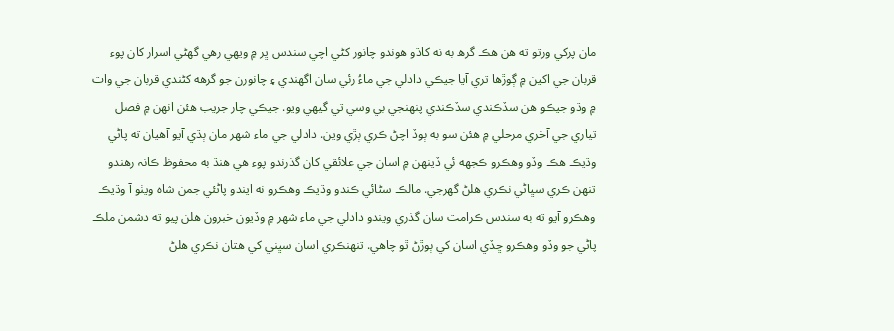مان پرکي ورتو ته هن هڪ گرھ به نه کاڌو هوندو چانور کڻي اچي سندس ڀر ۾ ويهي رهي گهڻي اسرار کان پوء قربان جي اکين ۾ ڳوڙها تري آيا جيڪي دادلي جي ماءُ رئي سان اگهندي ۽ چانورن جو گرهه کڻندي قربان جي وات ۾ وڌو جيڪو هن سڏڪندي سڏڪندي پنهنجي بي وسي تي گيهي ويو. جيڪي چار جريب هئن انهن ۾ فصل تياري جي آخري مرحلي ۾ هئن سو به ٻوڏ اچڻ ڪري ٻڙي وين. دادلي جي ماء شهر مان ٻڌي آيو آهيان ته پاڻي وڌيڪ هڪ وڏو وهڪرو ڪجهه ئي ڏينهن ۾ اسان جي علائقي کان گذرندو پوء هي هنڌ به محفوظ ڪانہ رهندو تنهن ڪري سڀاڻي نڪري هلڻ گهرجي. مالڪ سڻائي ڪندو وڌيڪ وهڪرو نه ايندو پاڻئي جمن شاه ويٺو آ وڌيڪ وهڪرو آيو ته به سندس ڪرامت سان گذري ويندو دادلي جي ماء شهر ۾ وڏيون خبرون هلن پيو ته دشمن ملڪ پاڻي جو وڏو وهڪرو ڇڏي اسان کي ٻوڙڻ ٿو چاهي. تنهنڪري اسان سڀني کي هتان نڪري هلڻ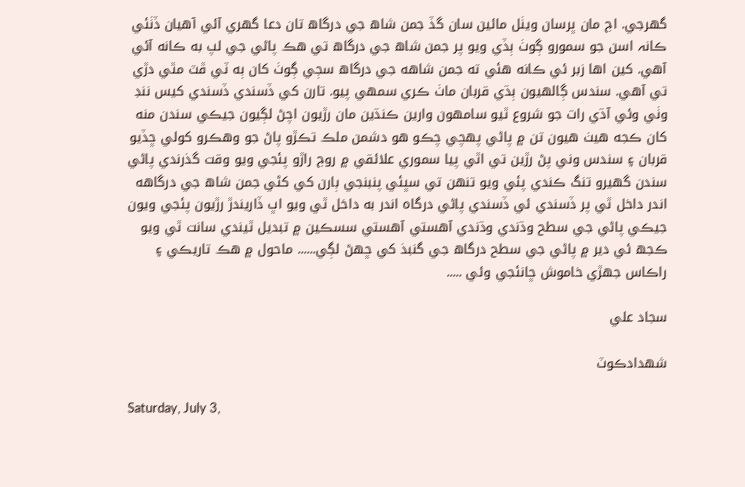گهرجي. اڄ مان ڀرسان ويٺل مائين سان گڏ جمن شاھ جي درگاھ تان دعا گهري آئي آهيان ڏٺئي ڪانہ اسن جو سمورو ڳوٺ ٻڏي ويو پر جمن شاھ جي درگاھ تي هڪ پاڻي جي لپ به ڪانه آئي آهي. کين اها زبر ئي ڪانه هئي ته جمن شاهه جي درگاھ سڄي ڳوٺ کان ٻه ٽي ڦٽ مٿي دڙي تي آهي. سندس ڳالهيون ٻڌي قربان ماٺ ڪري سمهي پيو. تارن کي ڏسندي ڏسندي کيس ننڊ وٺي وئي آڌي رات جو شروع ٿيو سامهون وارين ڪنڌين مان رڙيون اچڻ لڳيون جيڪي سندن منه کان ڪجه هيٺ هيون تن ۾ پاڻي پهچي چڪو هو دشمن ملڪ تڪڙو پاڻ جو وهڪرو کولي ڇڏيو قربان ۽ سندس وني پڻ رڙين تي اٿي پيا سموري علائقي ۾ روڄ راڙو پئجي ويو وقت گذرندي پاڻي سندن گهيرو تنگ ڪندي پئي ويو تنهن تي سڀئي پنبنجي ٻارن کي کڻي جمن شاھ جي درگاهه اندر داخل ٿي پر ڏسندي ئي ڏسندي پاڻي درگاه اندر به داخل ٿي ويو اڀ ڏاريندڙ رڙيون پئجي ويون جيڪي پاڻي جي سطح وڌندي وڌندي آهستي آهستي سسڪين ۾ تبديل ٿيندي سانت ٿي ويو ڪجھ ئي دير ۾ پاڻي جي سطح درگاھ جي گنبذ کي ڇهڻ لڳي...... ماحول ۾ هڪ تاريڪي ۽ راڪاس جهڙي خاموش ڇانئجي وئي .....

سجاد علي

شهدادڪوٽ

Saturday, July 3,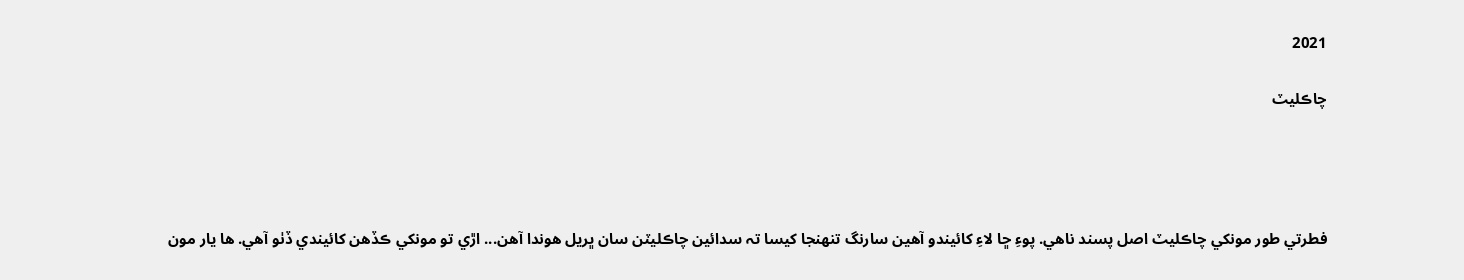2021

چاڪليٽ




فطرتي طور مونکي چاڪليٽ اصل پسند ناھي. پوءِ ڇا لاءِ کائيندو آھين سارنگ تنھنجا کيسا تہ سدائين چاڪليٽن سان ڀريل ھوندا آھن... اڙي تو مونکي ڪڏھن کائيندي ڏٺو آھي. ھا يار مون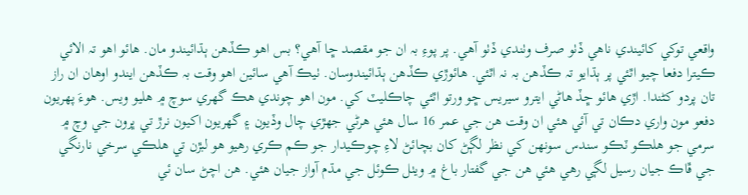واقعي توکي کائيندي ناھي ڏٺو صرف وٺندي ڏٺو آھي. پر پوءِ بہ ان جو مقصد ڇا آھي؟ بس اھو ڪڏھن ٻڌائيندو مان. ھائو اھو تہ الائي ڪيترا دفعا چيو اٿئي پر ٻڌايو تہ ڪڏھن بہ نہ اٿئي. ھائوڙي ڪڏھن ٻڌائيندوسان. ٺيڪ آھي سائين اھو وقت بہ ڪڏھن ايندو اوھان ان راز تان پردو کڻندا. اڙي ھائو ڇڏ ھاڻي ايترو سيريس ڇو ورتو اٿئي چاڪليٽ کي. مون اھو چوندي ھڪ گهري سوچ ۾ ھليو ويس. ھوءَ پھريون دفعو مون واري دڪان تي آئي ھئي ان وقت ھن جي عمر 16 سال ھئي ھرڻي جھڙي چال وڏيون ۽ گھريون اکيون نرڙ تي ڀرون جي وچ ۾ سرمي جو ھلڪو ٽڪو سندس سونھن کي نظر لڳڻ کان بچائڻ لاءِ چوڪيدار جو ڪم ڪري رھيو ھو لبڙن تي ھلڪي سرخي نارنگي جي ڦاڪ جيان رسيل لڳي رھي ھئي ھن جي گفتار باغ ۾ ويٺل ڪوئل جي مڌم آواز جيان ھئي. ھن اچڻ سان ئي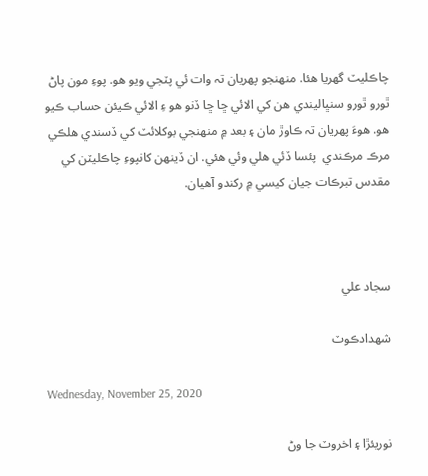چاڪليٽ گھريا ھئا. منھنجو پھريان تہ وات ئي پٽجي ويو ھو. پوءِ مون پاڻ ٿورو ٿورو سنڀاليندي ھن کي الائي ڇا ڇا ڏنو ھو ءِ الائي ڪيئن حساب ڪيو ھو. ھوءَ پھريان تہ ڪاوڙ مان ۽ بعد ۾ منھنجي بوکلائٽ کي ڏسندي ھلڪي مرڪ مرڪندي  پئسا ڏئي ھلي وئي ھئي. ان ڏينھن کانپوءِ چاڪليٽن کي مقدس تبرڪات جيان کيسي ۾ رکندو آھيان.



سجاد علي

شھدادڪوٽ

Wednesday, November 25, 2020

نوريئڙا ۽ اخروٽ جا وڻ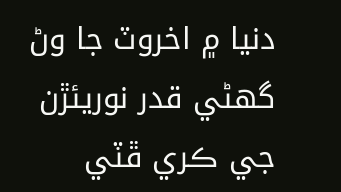دنيا ۾ اخروٽ جا وڻ گھڻي قدر نوريئڙن جي ڪري ڦٽي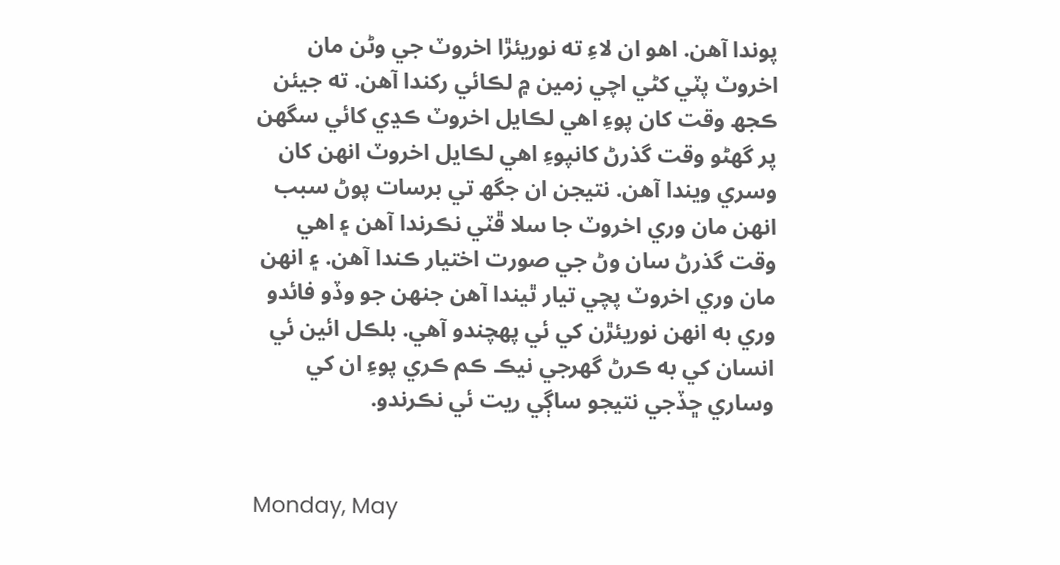پوندا آھن. اھو ان لاءِ ته نوريئڙا اخروٽ جي وڻن مان اخروٽ پٽي کڻي اچي زمين ۾ لڪائي رکندا آھن. ته جيئن ڪجھ وقت کان پوءِ اھي لڪايل اخروٽ ڪڍي کائي سگھن پر گهڻو وقت گذرڻ کانپوءِ اھي لڪايل اخروٽ انھن کان وسري ويندا آھن. نتيجن ان جگھ تي برسات پوڻ سبب انھن مان وري اخروٽ جا سلا ڦٽي نڪرندا آھن ۽ اھي وقت گذرڻ سان وڻ جي صورت اختيار ڪندا آھن. ۽ انھن مان وري اخروٽ پچي تيار ٿيندا آھن جنھن جو وڏو فائدو وري به انھن نوريئڙن کي ئي پھچندو آھي. بلڪل ائين ئي انسان کي به ڪرڻ گهرجي نيڪ ڪم ڪري پوءِ ان کي وساري ڇڏجي نتيجو ساڳي ريت ئي نڪرندو.


Monday, May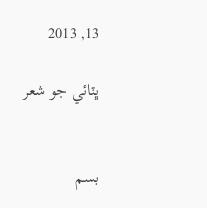13, 2013

ڀٽائي جو شعر


بسم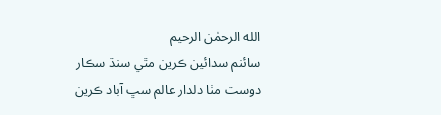الله الرحمٰن الرحيم
سائنم سدائين ڪرين مٿي سنڌ سڪار
دوست مٺا دلدار عالم سڀ آباد ڪرين